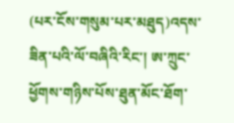(པར་ངོས་གསུམ་པར་མཐུད)འདས་ཟིན་པའི་ལོ་བཞིའི་རིང་། ཨ་ཀྲུང་ཕྱོགས་གཉིས་པོས་ཐུན་མོང་ཐོག་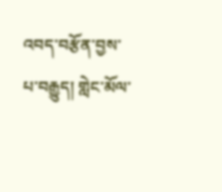འབད་བརྩོན་བྱས་པ་བརྒྱུད། གླེང་མོལ་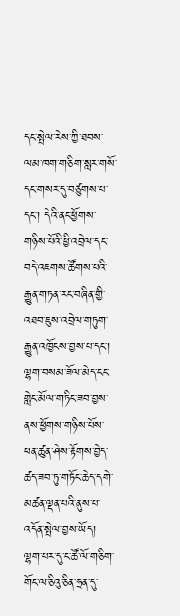དང་སྤེལ་རེས་ཀྱི་ཐབས་ལམ་ཁག་གཅིག་སླར་གསོ་དང་གསར་དུ་བཙུགས་པ་དང་། དེའི་ནང་ཕྱོགས་གཉིས་པོའི་ཕྱི་འབྲེལ་དང་བདེ་འཇགས་ཚོགས་པའི་རྒྱུན་གཏན་རང་བཞིན་གྱི་འཐབ་ཇུས་འབྲེལ་གཏུག་རྒྱུན་འཁྱོངས་བྱས་པ་དང་། ལྷག་བསམ་ཟོལ་མེད་ངང་གླེང་མོལ་གཏིང་ཟབ་བྱས་ནས་ཕྱོགས་གཉིས་པོས་ཕན་ཚུན་ཤེས་རྟོགས་བྱེད་ཚད་ཟབ་ཏུ་གཏོང་ཆེད་དགེ་མཚན་ལྡན་པའི་ནུས་པ་འདོན་སྤེལ་བྱས་ཡོད། ལྷག་པར་དུ་ང་ཚོ་ལོ་གཅིག་གོང་ལ་ཅིའུ་ཅིན་ཧྲན་དུ་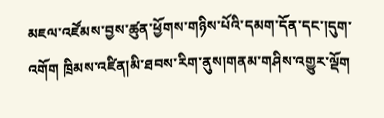མཇལ་འཛོམས་བྱས་ཚུན་ཕྱོགས་གཉིས་པོའི་དམག་དོན་དང་།དུག་འགོག ཁྲིམས་འཛིན།མི་ཐབས་རིག་ནུས།གནམ་གཤིས་འགྱུར་ལྡོག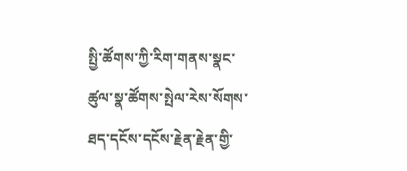སྤྱི་ཚོགས་ཀྱི་རིག་གནས་སྣང་ཚུལ་སྣ་ཚོགས་སྤེལ་རེས་སོགས་ཐད་དངོས་དངོས་རྗེན་རྗེན་གྱི་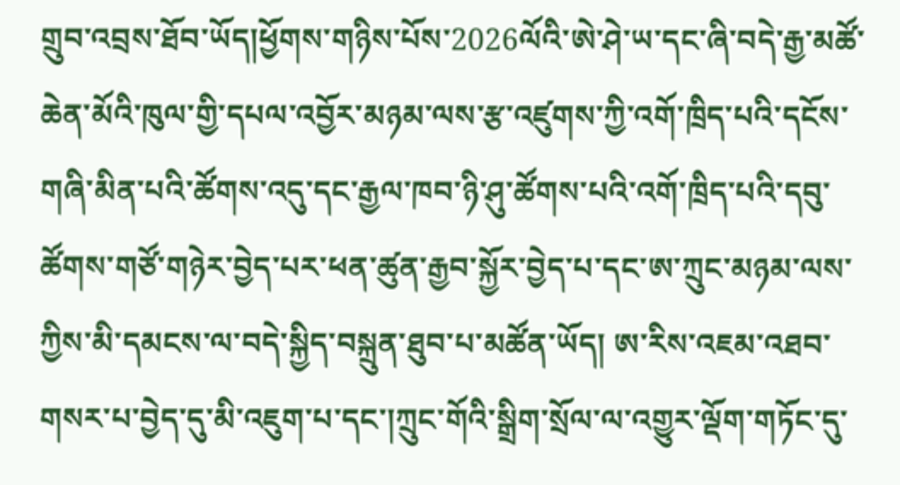གྲུབ་འབྲས་ཐོབ་ཡོད།ཕྱོགས་གཉིས་པོས་2026ལོའི་ཨེ་ཤེ་ཡ་དང་ཞི་བདེ་རྒྱ་མཚོ་ཆེན་མོའི་ཁུལ་གྱི་དཔལ་འབྱོར་མཉམ་ལས་རྩ་འཛུགས་ཀྱི་འགོ་ཁྲིད་པའི་དངོས་གཞི་མིན་པའི་ཚོགས་འདུ་དང་རྒྱལ་ཁབ་ཉི་ཤུ་ཚོགས་པའི་འགོ་ཁྲིད་པའི་དབུ་ཚོགས་གཙོ་གཉེར་བྱེད་པར་ཕན་ཚུན་རྒྱབ་སྐྱོར་བྱེད་པ་དང་ཨ་ཀྲུང་མཉམ་ལས་ཀྱིས་མི་དམངས་ལ་བདེ་སྐྱིད་བསྐྲུན་ཐུབ་པ་མཚོན་ཡོད། ཨ་རིས་འཇམ་འཐབ་གསར་པ་བྱེད་དུ་མི་འཇུག་པ་དང་།ཀྲུང་གོའི་སྒྲིག་སྲོལ་ལ་འགྱུར་ལྡོག་གཏོང་དུ་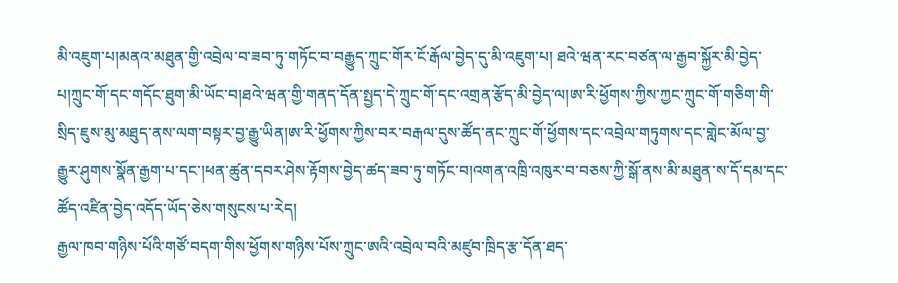མི་འཇུག་པ།མནའ་མཐུན་གྱི་འབྲེལ་བ་ཟབ་ཏུ་གཏོང་བ་བརྒྱུད་ཀྲུང་གོར་ངོ་རྒོལ་བྱེད་དུ་མི་འཇུག་པ། ཐའེ་ཝན་རང་བཙན་ལ་རྒྱབ་སྐྱོར་མི་བྱེད་པ།ཀྲུང་གོ་དང་གདོང་ཐུག་མི་ཡོང་བ།ཐའེ་ཝན་གྱི་གནད་དོན་སྤྱད་དེ་ཀྲུང་གོ་དང་འགྲན་རྩོད་མི་བྱེད་ལ།ཨ་རི་ཕྱོགས་ཀྱིས་ཀྱང་ཀྲུང་གོ་གཅིག་གི་སྲིད་ཇུས་མུ་མཐུད་ནས་ལག་བསྟར་བྱ་རྒྱུ་ཡིན།ཨ་རི་ཕྱོགས་ཀྱིས་བར་བརྒལ་དུས་ཚོད་ནང་ཀྲུང་གོ་ཕྱོགས་དང་འབྲེལ་གཏུགས་དང་གླེང་མོལ་བྱ་རྒྱུར་ཤུགས་སྣོན་རྒྱག་པ་དང་།ཕན་ཚུན་དབར་ཤེས་རྟོགས་བྱེད་ཚད་ཟབ་ཏུ་གཏོང་བ།འགན་འཁྲི་འཁུར་བ་བཅས་ཀྱི་སྒོ་ནས་མི་མཐུན་ས་དོ་དམ་དང་ཚོད་འཛིན་བྱེད་འདོད་ཡོད་ཅེས་གསུངས་པ་རེད།
རྒྱལ་ཁབ་གཉིས་པོའི་གཙོ་བདག་གིས་ཕྱོགས་གཉིས་པོས་ཀྲུང་ཨའི་འབྲེལ་བའི་མཛུབ་ཁྲིད་རྩ་དོན་ཐད་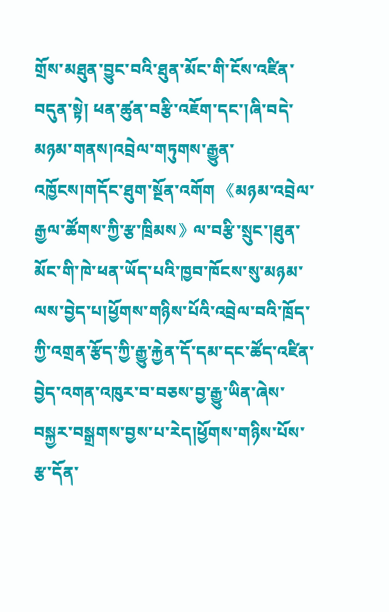གྲོས་མཐུན་བྱུང་བའི་ཐུན་མོང་གི་ངོས་འཛིན་བདུན་སྟེ། ཕན་ཚུན་བརྩི་འཇོག་དང་།ཞི་བདེ་མཉམ་གནས།འབྲེལ་གཏུགས་རྒྱུན་འཁྱོངས།གདོང་ཐུག་སྔོན་འགོག 《མཉམ་འབྲེལ་རྒྱལ་ཚོགས་ཀྱི་རྩ་ཁྲིམས》ལ་བརྩི་སྲུང་།ཐུན་མོང་གི་ཁེ་ཕན་ཡོད་པའི་ཁྱབ་ཁོངས་སུ་མཉམ་ལས་བྱེད་པ།ཕྱོགས་གཉིས་པོའི་འབྲེལ་བའི་ཁྲོད་ཀྱི་འགྲན་རྩོད་ཀྱི་རྒྱུ་རྐྱེན་དོ་དམ་དང་ཚོད་འཛིན་བྱེད་འགན་འཁུར་བ་བཅས་བྱ་རྒྱུ་ཡིན་ཞེས་བསྐྱར་བསྒྲགས་བྱས་པ་རེད།ཕྱོགས་གཉིས་པོས་རྩ་དོན་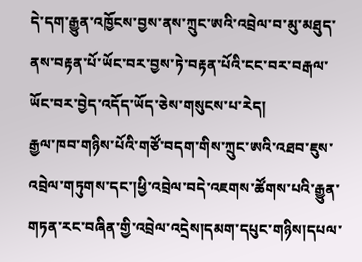དེ་དག་རྒྱུན་འཁྱོངས་བྱས་ནས་ཀྲུང་ཨའི་འབྲེལ་བ་མུ་མཐུད་ནས་བརྟན་པོ་ཡོང་བར་བྱས་ཏེ་བརྟན་པོའི་ངང་བར་བརྒལ་ཡོང་བར་བྱེད་འདོད་ཡོད་ཅེས་གསུངས་པ་རེད།
རྒྱལ་ཁབ་གཉིས་པོའི་གཙོ་བདག་གིས་ཀྲུང་ཨའི་འཐབ་ཇུས་འབྲེལ་གཏུགས་དང་།ཕྱི་འབྲེལ་བདེ་འཇགས་ཚོགས་པའི་རྒྱུན་གཏན་རང་བཞིན་གྱི་འབྲེལ་འདྲེས།དམག་དཔུང་གཉིས།དཔལ་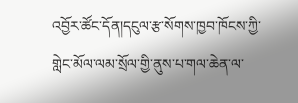འབྱོར་ཚོང་དོན།དངུལ་རྩ་སོགས་ཁྱབ་ཁོངས་ཀྱི་གླེང་མོལ་ལམ་སྲོལ་གྱི་ནུས་པ་གལ་ཆེན་ལ་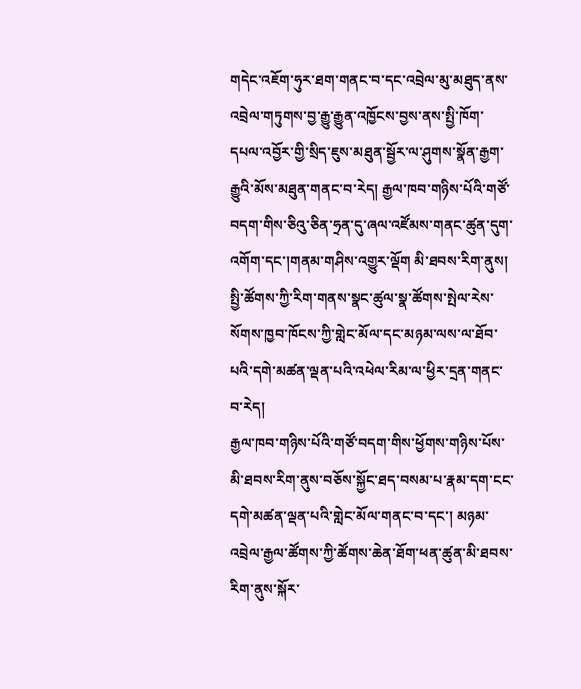གདེང་འཇོག་ཧུར་ཐག་གནང་བ་དང་འབྲེལ་མུ་མཐུད་ནས་འབྲེལ་གཏུགས་བྱ་རྒྱུ་རྒྱུན་འཁྱོངས་བྱས་ནས་སྤྱི་ཁོག་དཔལ་འབྱོར་གྱི་སྲིད་ཇུས་མཐུན་སྦྱོར་ལ་ཤུགས་སྣོན་རྒྱག་རྒྱུའི་མོས་མཐུན་གནང་བ་རེད། རྒྱལ་ཁབ་གཉིས་པོའི་གཙོ་བདག་གིས་ཅིའུ་ཅིན་ཧྲན་དུ་ཞལ་འཛོམས་གནང་ཚུན་དུག་འགོག་དང་།གནམ་གཤིས་འགྱུར་ལྡོག མི་ཐབས་རིག་ནུས། སྤྱི་ཚོགས་ཀྱི་རིག་གནས་སྣང་ཚུལ་སྣ་ཚོགས་སྤེལ་རེས་སོགས་ཁྱབ་ཁོངས་ཀྱི་གླེང་མོལ་དང་མཉམ་ལས་ལ་ཐོབ་པའི་དགེ་མཚན་ལྡན་པའི་འཕེལ་རིམ་ལ་ཕྱིར་དྲན་གནང་བ་རེད།
རྒྱལ་ཁབ་གཉིས་པོའི་གཙོ་བདག་གིས་ཕྱོགས་གཉིས་པོས་མི་ཐབས་རིག་ནུས་བཅོས་སྐྱོང་ཐད་བསམ་པ་རྣམ་དག་ངང་དགེ་མཚན་ལྡན་པའི་གླེང་མོལ་གནང་བ་དང་། མཉམ་འབྲེལ་རྒྱལ་ཚོགས་ཀྱི་ཚོགས་ཆེན་ཐོག་ཕན་ཚུན་མི་ཐབས་རིག་ནུས་སྐོར་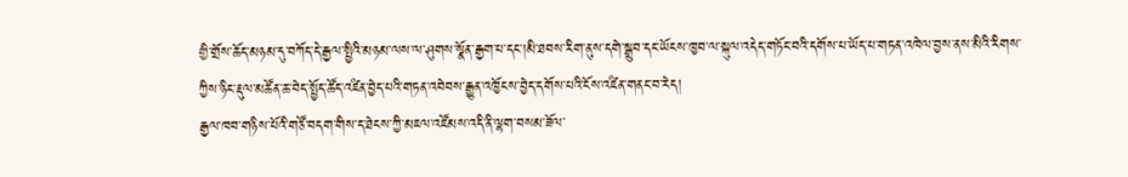གྱི་གྲོས་ཆོད་མཉམ་དུ་བཀོད་དེ་རྒྱལ་སྤྱིའི་མཉམ་ལས་ལ་ཤུགས་སྣོན་རྒྱག་པ་དང་།མི་ཐབས་རིག་ནུས་དགེ་སྒྲུབ་དང་ཡོངས་ཁྱབ་ལ་སྐུལ་འདེད་གཏོང་བའི་དགོས་པ་ཡོད་པ་གཏན་འཁེལ་བྱས་ནས་མིའི་རིགས་ཀྱིས་ཉིང་རྡུལ་མཚོན་ཆ་བེད་སྤྱོད་ཚོད་འཛིན་བྱེད་པའི་གཏན་འབེབས་རྒྱུན་འཁྱོངས་བྱེད་དགོས་པའི་ངོས་འཛིན་གནང་བ་རེད།
རྒྱལ་ཁབ་གཉིས་པོའི་གཙོ་བདག་གིས་ད་ཐེངས་ཀྱི་མཇལ་འཛོམས་འདི་ནི་ལྷག་བསམ་ཟོལ་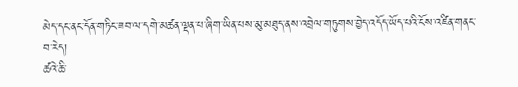མེད་དང་ནང་དོན་གཏིང་ཟབ་ལ་དགེ་མཚན་ལྡན་པ་ཞིག་ཡིན་པས་མུ་མཐུད་ནས་འབྲེལ་གཏུགས་བྱེད་འདོད་ཡོད་པའི་ངོས་འཛིན་གནང་བ་རེད།
ཚའེ་ཆི་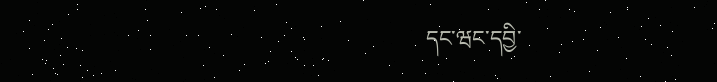དང་ཝང་དབྱི་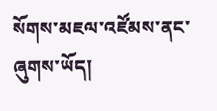སོགས་མཇལ་འཛོམས་ནང་ཞུགས་ཡོད།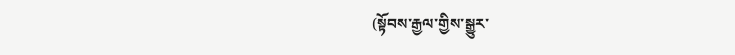(སྟོབས་རྒྱལ་གྱིས་སྒྱུར་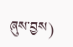ཞུས་བྱས)